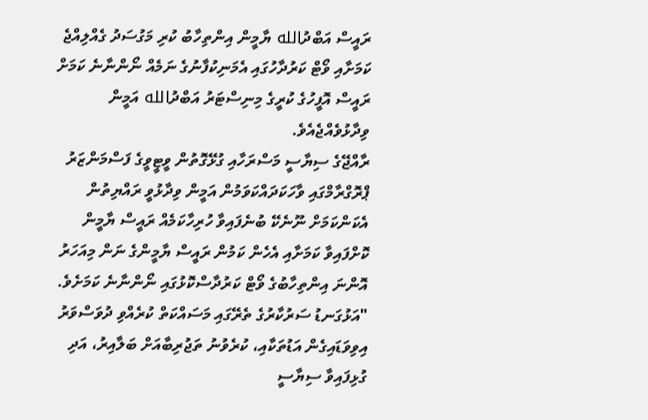ރައީސް އަބްދުالله ޔާމީން އިންތިހާބު ކުރި މަގުސަދު ގެއްލިއްޖެ ކަމަށާއި ވޯޓް ކަރުދާހުގައި އެމަނިކުފާނުގެ ނަމެއް ނޯންނާނެ ކަމަށް ރައީސް އޮފީހުގެ ކުރީގެ މިނިސްޓަރު އަބްދުالله އަމީން ވިދާޅުވެއްޖެއެވެ.
ރާއްޖޭގެ ސިޔާސީ މަސްރަހާއި ގުޅޭގޮތުން ވީޓީވީގެ ފަސްމަންޒަރު ޕްރޮގްރާމްގައި ވާހަކަދައްކަވަމުން އަމީން ވިދާޅުވީ ރައްޔިތުން އެކަންކަމަށް ނޫނެކޭ ބުނެފައިވާ ހުރިހާކަމެއް ރައީސް ޔާމީން ކޮށްފައިވާ ކަމަށާއި އެހެން ކަމުން ރައީސް ޔާމީންގެ ނަން މިއަހަރު އޮންނަ އިންތިހާބުގެ ވޯޓް ކަރުދާސްކޮޅުގައި ނޯންނާނެ ކަމަށެވެ.
"އަޅުގަނޑު ސަރުކާރުގެ ތެރޭގައި މަސައްކަތް ކުރެއްވި ދުވަސްވަރު އިވިވަޑައިގެން އަޑުތަކާއި، ކުރެވުނު ތަޖުރިބާއަށް ބަލާއިރު، އަދި ގުޅިފައިވާ ސިޔާސީ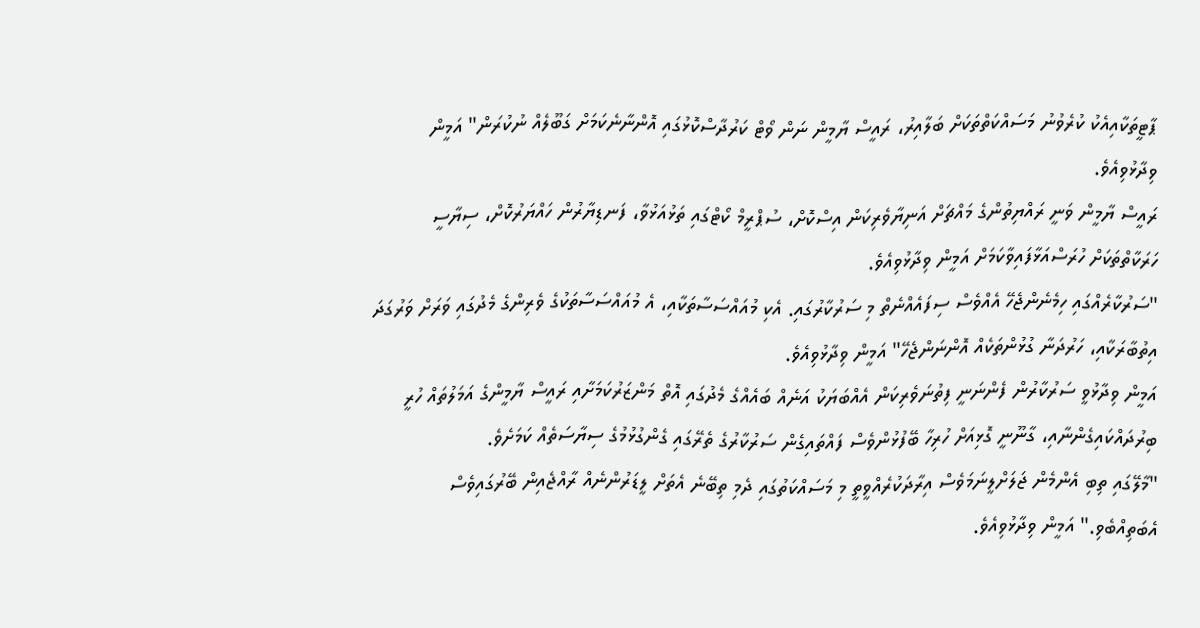ޕާޓީތަކާއިއެކު ކުރެވުނު މަސައްކަތްތަކަށް ބަލާއިރު، ރައީސް ޔާމީން ނަން ވޯޓް ކަރުދާސްކޮޅުގައި އޮންނާނެކަމަށް ގަބޫލެއް ނުކުރަން" އަމީން ވިދާޅުވިއެވެ.
ރައީސް ޔާމީން ވަނީ ރައްޔިތުންގެ މައްޗަށް އަނިޔާވެރިކަން އިސްކޮށް، ސުޕްރީމް ކޯޓްގައި ތަޅުއަޅުވާ، ފަނޑިޔާރުން ހައްޔަރުކޮށް، ސިޔާސީ ހަރަކާތްތަކަށް ހުރަސްއަޅާފައިވާކަމަށް އަމީން ވިދާޅުވިއެވެ.
"ސަރުކާރެއްގައި ހިމެނެންޖެހޭ އެއްވެސް ސިފައެއްނެތް މި ސަރުކާރުގައި. އެކި މުއައްސަސާތަކާއި، އެ މުއައްސަސާތަކުގެ ވެރިންގެ މެދުގައި ވަރަށް ވަރުގަދަ އިތުބާރަކާއި، ހަރުދަނާ ގުޅުންތަކެއް އޮންނަންޖެހޭ" އަމީން ވިދާޅުވިއެވެ.
އަމީން ވިދާޅުވީ ސަރުކާރުން ފެންނަނީ ފިތުނަވެރިކަން އެއްބަޔަކު އަނެއް ބައެއްގެ މެދުގައި އޮތް މަންޒަރުކަމަށާއި ރައީސް ޔާމީންގެ އަމަލުތައް ހުރީ ބިރުދައްކައިގެންނާއި، ގާނޫނީ ގޮޅިއަށް ހުރިހާ ބޭފުޅުންވެސް ފައްތައިގެން ސަރުކާރުގެ ތެރޭގައި ގެންގުޅުމުގެ ސިޔާސަތެއް ކަމަށެވެ.
"މާލޭގައި ތިބި އެންމެން ޖަލަށްލީނަމަވެސް އިރާދަކުރެއްވީތީ މި މަސައްކަތުގައި ދެމި ތިބޭނެ އެތަށް ލީޑަރުންނެއް ރާއްޖެއިން ބޭރުގައިވެސް އެބަތިއްބެވި." އަމީން ވިދާޅުވިއެވެ.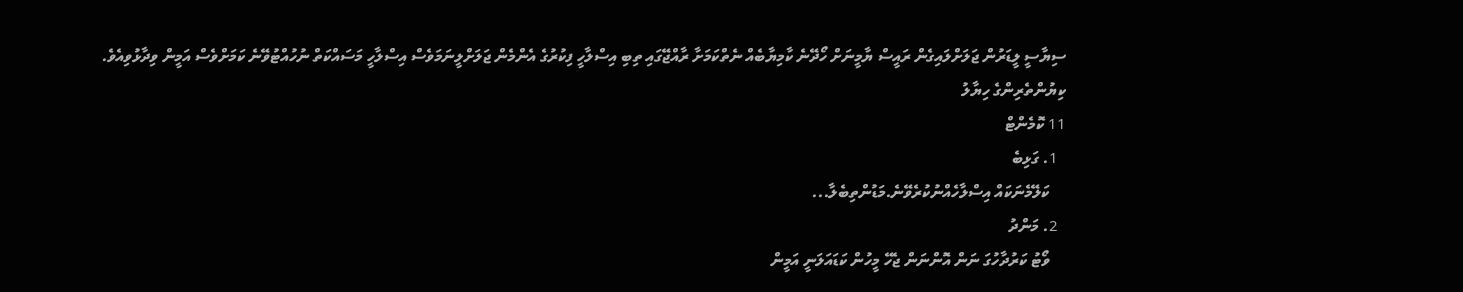ސިޔާސީ ލީޑަރުން ޖަލަށްލައިގެން ރައީސް ޔާމީނަށް ހޯދޭނެ ކާމިޔާބެއް ނެތްކަމަށާ ރާއްޖޭގައި ތިބި އިސްލާހީ ފިކުރުގެ އެންމެން ޖަލަށްލީނަމަވެސް އިސްލާހީ މަސައްކަތް ނުހުއްޓުވޭނެ ކަމަށްވެސް އަމީން ވިދާޅުވިއެވެ.
ކިޔުންތެރިންގެ ހިޔާލު
11 ކޮމެންޓް
  1. ގަޅިބެ
    ކަލޭމެނަކައް އިސްލާހެއްނުކުރެވޭނެ.މަޑުންތިބެލާ...
  2. މަންދު
    ވޯޓު ކަރުދާހުގަ ނަން އޮންނަން ޖެހޭ މީހުން ކަޑައަލަނީ އަމީން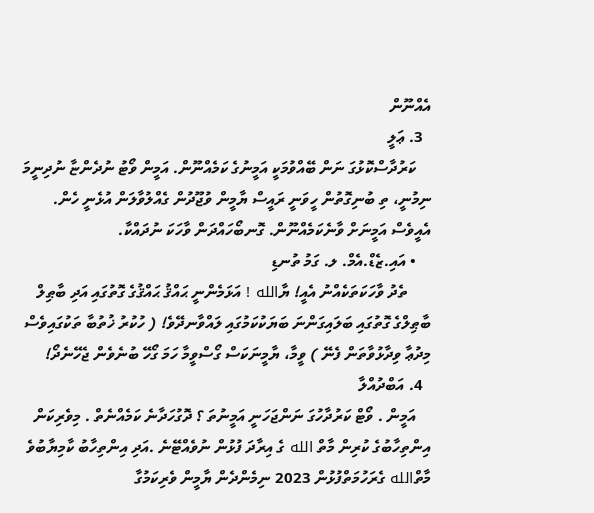އެއްނޫން
  3. ޢަލީ
    ކަރުދާސްކޮޅުގަ ނަން ބޭއްވުމަކީ އަމީނުގެ ކަމެއްނޫން. އަމީން ވޯޓު ނުދެންޏާ ނުދިނީމަ ނިމުނީ، ތި ބުނިގޮތުން ހީވަނީ ރައީސް ޔާމީން ވުޖޫދުން ގެއްލުވާލަން އުޅެނީ ހެން. އެއީވެސް އަމީނަށް ވާނެކަމެއްނޫން. ގޮނބޯހައްދަން ވާހަކަ ނުދައްކާ.
    • އައި.ޒެޑް.އެމް. ލ. ގަމު ތުނޑި
      ތެދު ވާހަކަތަކެއްނު އެއީ! ޔާالله ! އަޅަމެންނީ ޙައްޤު ޙައްޤުގެ ގޮތުގައި އަދި ބާޠިލް ބާޠިލްގެ ގޮތުގައި ބަލައިގަންނަ ބަޔަކުކަމުގައި ލައްވާނދޭވެ! ( ހުކުރު ޚުތުބާ ތަކުގައިވެސް މިދުޢާ ވިދާޅުވާތަން ފެނޭ ) ވީމާ، ޔާމީނަކަސް ގޯސްވީމާ ހަމަ ގޯހޭ ބުނެވެން ޖެހޭނެދޯ!
  4. އަބްދުއްލާ
    އަމީން . ވޯޓް ކަރުދާހުގަ ނަންޖަހަނީ އަމީނުތަ ؟ ދޮގުހަދާނެ ކަމެއްނެތް . މިވެރިކަން އިންތިހާބުގެ ކުރިން މާތް الله ގެ އިރާދަ ފުޅުން ނުވެއްޓޭނެ .އަދި އިންތިހާބު ކާމިޔާބުވެ މާތްالله ގެރަހުމަތްފުޅުން 2023 ނިމެންދެން ޔާމީން ވެރިކަމުގާ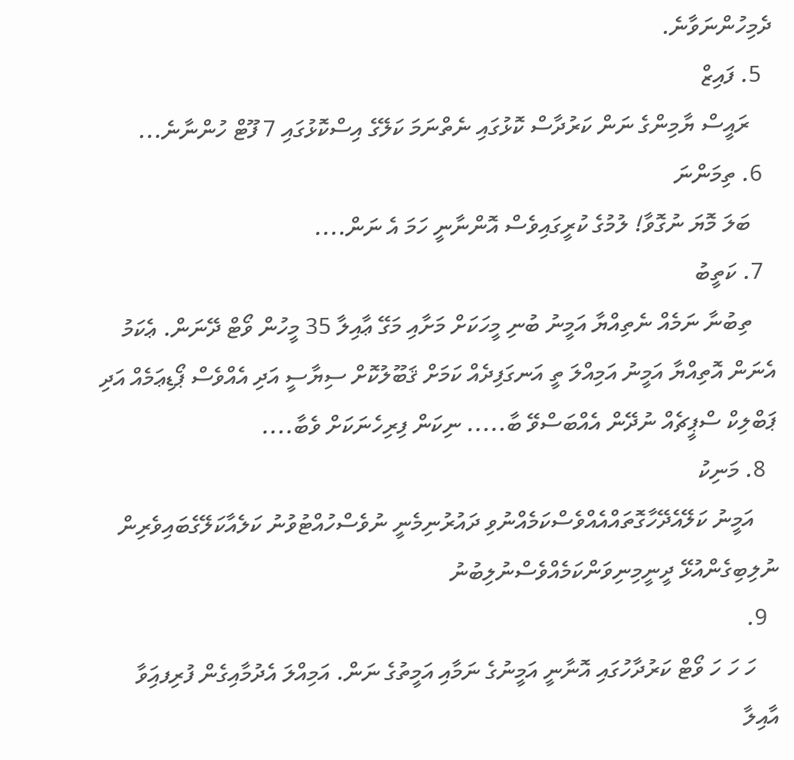ދެމިހުންނަވާނެ.
  5. ފައިޒް
    ރައީސް ޔާމިންގެ ނަން ކަރުދާސް ކޮޅުގައި ނެތްނަމަ ކަލޭގެ އިސްކޮޅުގައި 7 ފޫޓް ހުންނާނެ...
  6. ތިމަންނަ
    ބަލަ މޮޔަ ނުގޮވާ! ލުމުގެ ކުރީގައިވެސް އޮންނާނީ ހަމަ އެ ނަން....
  7. ކަތީބު
    ތިބުނާ ނަމެއް ނެތިއްޔާ އަމީނު ބުނި މީހަކަށް މަށާއި މަގޭ ޢާއިލާ 35 މީހުން ވޯޓް ދޭނަން. ޢެކަމު އެނަން އޮތިއްޔާ އަމީނު އަމިއްލަ ތީ އަނގަފިދެއް ކަމަށް ޤަބޫލުކޮށް ސިޔާސީ އަދި އެއްވެސް ޕޯޑިޢަމެއް އަދި ޕަބްލިކް ސްޕީޗެއް ނުދޭން އެއްބަސްވޭ ބާ..... ނިކަން ފިރިހެނަކަށް ވެބާ....
  8. މަނިކު
    އަމީނު ކަލޭއެދޭހާގޮތައްއެއްވެސްކަމެއްނުވި ދައުރުނިމެނީ ނުވެސްހުއްޓުވުނު ކަލެއާކަލޭގެބައިވެރިން ނުލިބިގެންއުޅޭ ދީނީމިނިވަންކަމެއްވެސްނުލިބުނު
  9.
    ހަ ހަ ހަ ވޯޓް ކަރުދާހުގައި އޮނާނީ އަމީނުގެ ނަމާއި އަމީތުގެ ނަން. އަމިއްލަ އެދުމާއިގެން ފުރިފއަިވާ އާއިލާ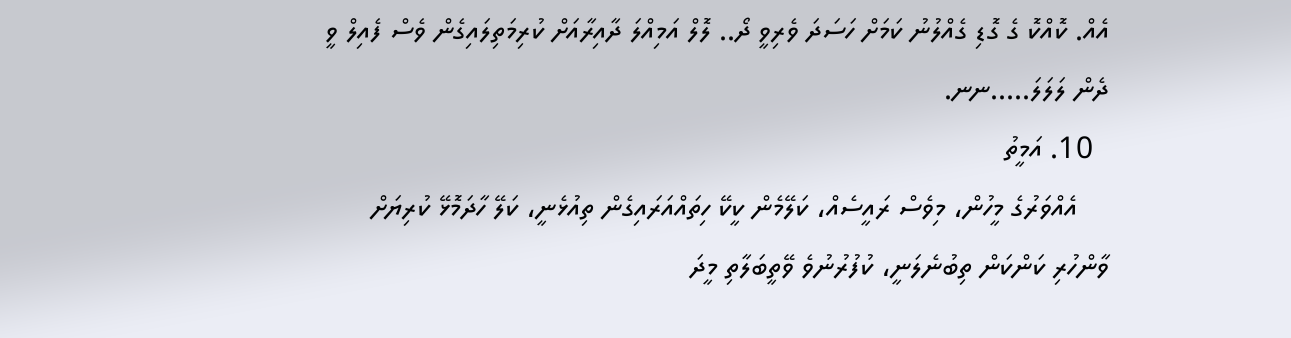އެއް. ކޮއްކޮ ގެ ގޮޑި ގެއްލުނު ކަމަށް ހަސަދަ ވެރިވީ ދޯ.. ލޮލް އަމިއްލަ ދާއިރާއަށް ކުރިމަތިލައިގެން ވެސް ފެއިލް ވީ ދެން ލަލަލަ.....ނނ.
  10. އަމީތު
    އެއްވަރުގެ މީހުން، މިވެސް ރައީސެއް، ކަލޭމެން ކީކޭ ހިތައްއަރައިގެން ތިއުޅެނީ، ކަލޭ ހާދަމޮޅޭ ކުރިޔަށް ވާންހުރި ކަންކަން ތިބުނެލަނީ، ކުފުރުނުވެ ވޭތީބަލާތި މީދަ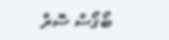ބޯގޯސް ސޮރާ